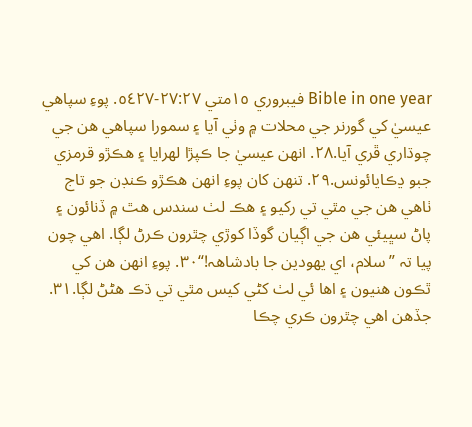Bible in one year فيبروري ١٥متي ٢٧:٢٧-٥٤٢٧. پوءِ سپاھي عيسيٰ کي گورنر جي محلات ۾ وٺي آيا ۽ سمورا سپاھي ھن جي چوڌاري ڦري آيا.٢٨. انھن عيسيٰ جا ڪپڙا لھرايا ۽ ھڪڙو قرمزي جبو ڍڪايائونس.٢٩. تنھن کان پوءِ انھن ھڪڙو ڪنڊن جو تاج ٺاھي ھن جي مٿي تي رکيو ۽ ھڪ لٺ سندس ھٿ ۾ ڏنائون ۽ پاڻ سڀيئي ھن جي اڳيان گوڏا کوڙي چٿرون ڪرڻ لڳا. اھي چون پيا تہ ”سلام، اي يھودين جا بادشاھہ!“٣٠. پوءِ انھن ھن کي ٿڪون ھنيون ۽ اھا ئي لٺ کڻي کيس مٿي تي ڌڪ ھڻڻ لڳا.٣١. جڏھن اھي چٿرون ڪري چڪا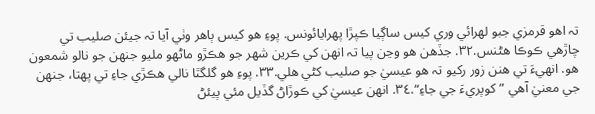تہ اھو قرمزي جبو لھرائي وري کيس ساڳيا ڪپڙا پھرايائونس. پوءِ ھو کيس ٻاھر وٺي آيا تہ جيئن صليب تي چاڙھي ڪوڪا ھڻنس.٣٢. جڏھن ھو وڃن پيا تہ انھن کي ڪرين شھر جو ھڪڙو ماڻھو مليو جنھن جو نالو شمعون ھو. انھيءَ تي ھنن زور رکيو تہ ھو عيسيٰ جو صليب کڻي ھلي.٣٣. پوءِ ھو گلگٿا نالي ھڪڙي جاءِ تي پھتا، جنھن جي معنيٰ آھي ”کوپريءَ جي جاءِ“.٣٤. انھن عيسيٰ کي ڪوڙاڻ گڏيل مئي پيئڻ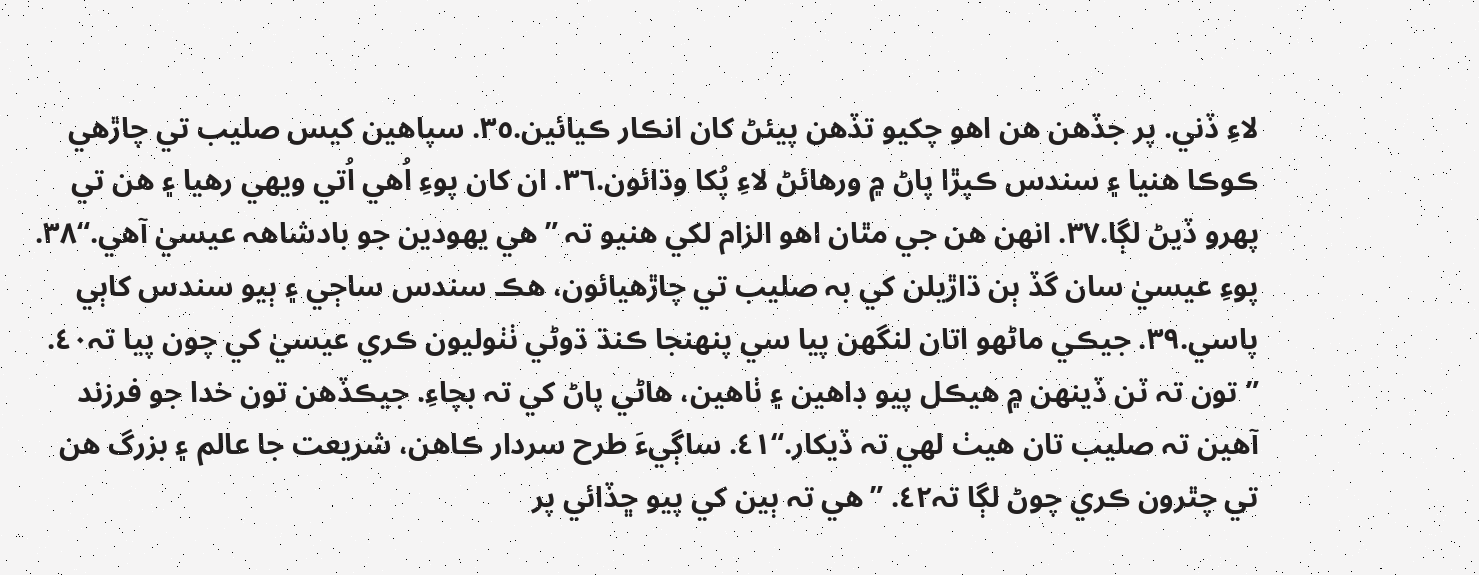لاءِ ڏني. پر جڏھن ھن اھو چکيو تڏھن پيئڻ کان انڪار ڪيائين.٣٥. سپاھين کيس صليب تي چاڙھي ڪوڪا ھنيا ۽ سندس ڪپڙا پاڻ ۾ ورھائڻ لاءِ پُکا وڌائون.٣٦. ان کان پوءِ اُھي اُتي ويھي رھيا ۽ ھن تي پھرو ڏيڻ لڳا.٣٧. انھن ھن جي مٿان اھو الزام لکي ھنيو تہ ”ھي يھودين جو بادشاھہ عيسيٰ آھي.“٣٨. پوءِ عيسيٰ سان گڏ ٻن ڌاڙيلن کي بہ صليب تي چاڙھيائون، ھڪ سندس ساڄي ۽ ٻيو سندس کاٻي پاسي.٣٩. جيڪي ماڻھو اتان لنگھن پيا سي پنھنجا ڪنڌ ڌوڻي ٺٺوليون ڪري عيسيٰ کي چون پيا تہ٤٠. ”تون تہ ٽن ڏينھن ۾ ھيڪل پيو ڊاھين ۽ ٺاھين، ھاڻي پاڻ کي تہ بچاءِ. جيڪڏھن تون خدا جو فرزند آھين تہ صليب تان ھيٺ لھي تہ ڏيکار.“٤١. ساڳيءَ طرح سردار ڪاھن، شريعت جا عالم ۽ بزرگ ھن تي چٿرون ڪري چوڻ لڳا تہ٤٢. ”ھي تہ ٻين کي پيو ڇڏائي پر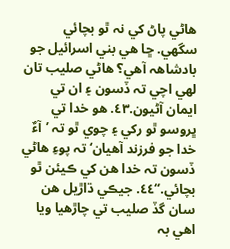ھاڻي پاڻ کي نہ ٿو بچائي سگھي. ڇا ھي بني اسرائيل جو بادشاھہ آھي؟ ھاڻي صليب تان لھي اچي تہ ڏسون ۽ ان تي ايمان آڻيون.٤٣. ھو خدا تي ڀروسو ٿو رکي ۽ چوي ٿو تہ ’آءٌ خدا جو فرزند آھيان‘ تہ پوءِ ھاڻي ڏسون تہ خدا ھن کي ڪيئن ٿو بچائي.“٤٤. جيڪي ڌاڙيل ھن سان گڏ صليب تي چاڙھيا ويا اھي بہ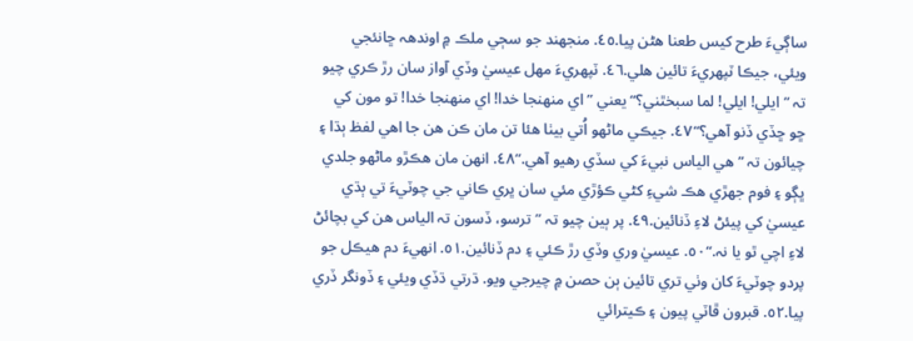ساڳيءَ طرح کيس طعنا ھڻن پيا.٤٥. منجھند جو سڄي ملڪ ۾ اوندھہ ڇانئجي ويئي، جيڪا ٽپھريءَ تائين ھلي.٤٦. ٽپھريءَ مھل عيسيٰ وڏي آواز سان رڙ ڪري چيو تہ ”ايلي! ايلي! لما سبخٿني؟“ يعني ”اي منھنجا خدا! اي منھنجا خدا! تو مون کي ڇو ڇڏي ڏنو آھي؟“٤٧. جيڪي ماڻھو اُتي بيٺا ھئا تن مان ڪن ھن جا اھي لفظ ٻڌا ۽ چيائون تہ ”ھي الياس نبيءَ کي سڏي رھيو آھي.“٤٨. انھن مان ھڪڙو ماڻھو جلدي ڀڳو ۽ فوم جھڙي ھڪ شيءِ کڻي ڪؤڙي مئي سان ڀري ڪاني جي چوٽيءَ تي ٻڌي عيسيٰ کي پيئڻ لاءِ ڏنائين.٤٩. پر ٻين چيو تہ ”ترسو، ڏسون تہ الياس ھن کي بچائڻ لاءِ اچي ٿو يا نہ.“٥٠. عيسيٰ وري وڏي رڙ ڪئي ۽ دم ڏنائين.٥١. انھيءَ دم ھيڪل جو پردو چوٽيءَ کان وٺي تري تائين ٻن حصن ۾ چيرجي ويو. ڌرتي ڌڏي ويئي ۽ ڏونگر ڏري پيا.٥٢. قبرون ڦاٽي پيون ۽ ڪيترائي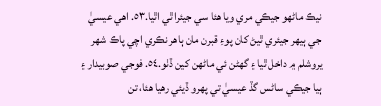نيڪ ماڻھو جيڪي مري ويا ھئا سي جيئرا ٿي اٿيا.٥٣. اھي عيسيٰ جي ٻيھر جيئري ٿيڻ کان پوءِ قبرن مان ٻاھر نڪري اچي پاڪ شھر يروشلم ۾ داخل ٿيا ۽ گھڻن ئي ماڻھن کين ڏٺو.٥٤. فوجي صوبيدار ۽ ٻيا جيڪي ساڻس گڏ عيسيٰ تي پھرو ڏيئي رھيا ھئا، تن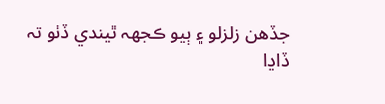جڏھن زلزلو ۽ ٻيو ڪجھہ ٿيندي ڏٺو تہ ڏاڍا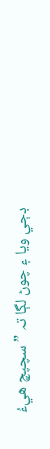ڊڄي ويا ۽ چوڻ لڳا تہ ”سچپچ ھيءُ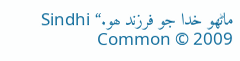ماڻھو خدا جو فرزند ھو.“ Sindhi Common © 2009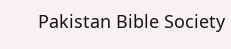Pakistan Bible Society